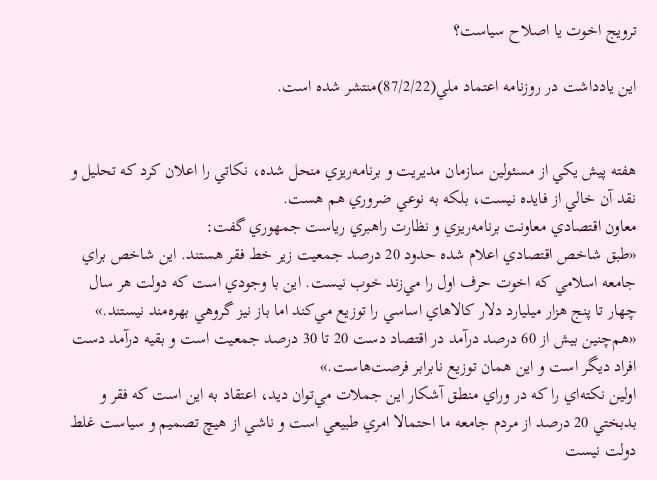ترويج اخوت يا اصلاح سياست؟

اين يادداشت در روزنامه اعتماد ملي(87/2/22)منتشر شده است.


هفته پيش يكي از مسئولين سازمان مديريت و برنامه‌ريزي منحل شده، نكاتي را اعلان كرد كه تحليل و نقد آن خالي از فايده نيست، بلكه به نوعي ضروري هم هست.
معاون اقتصادي معاونت برنامه‌ريزي و نظارت راهبري رياست جمهوري گفت:
«طبق شاخص اقتصادي اعلام شده حدود 20 درصد جمعيت زير خط فقر هستند. اين شاخص براي جامعه اسلامي كه اخوت حرف اول را مي‌زند خوب نيست. اين با وجودي است كه دولت هر سال چهار تا پنج هزار ميليارد دلار كالاهاي اساسي را توزيع مي‌كند اما باز نيز گروهي بهره‌مند نيستند.»
«هم‌چنين بيش از 60 درصد درآمد در اقتصاد دست 20 تا 30 درصد جمعيت است و بقيه درآمد دست افراد ديگر است و اين همان توزيع نابرابر فرصت‌هاست.»
اولين نكته‌اي را كه در وراي منطق آشكار اين جملات مي‌توان ديد، اعتقاد به اين است كه فقر و بدبختي 20 درصد از مردم جامعه ما احتمالا امري طبيعي است و ناشي از هيچ تصميم و سياست غلط دولت نيست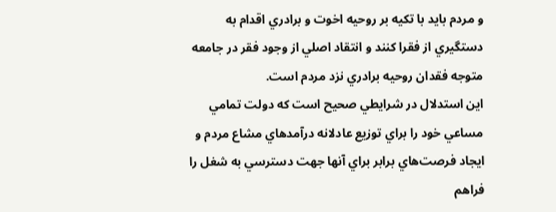و مردم بايد با تكيه بر روحيه اخوت و برادري اقدام به دستگيري از فقرا كنند و انتقاد اصلي از وجود فقر در جامعه متوجه فقدان روحيه برادري نزد مردم است.
اين استدلال در شرايطي صحيح است كه دولت تمامي مساعي خود را براي توزيع عادلانه درآمدهاي مشاع مردم و ايجاد فرصت‌هاي برابر براي آنها جهت دسترسي به شغل را فراهم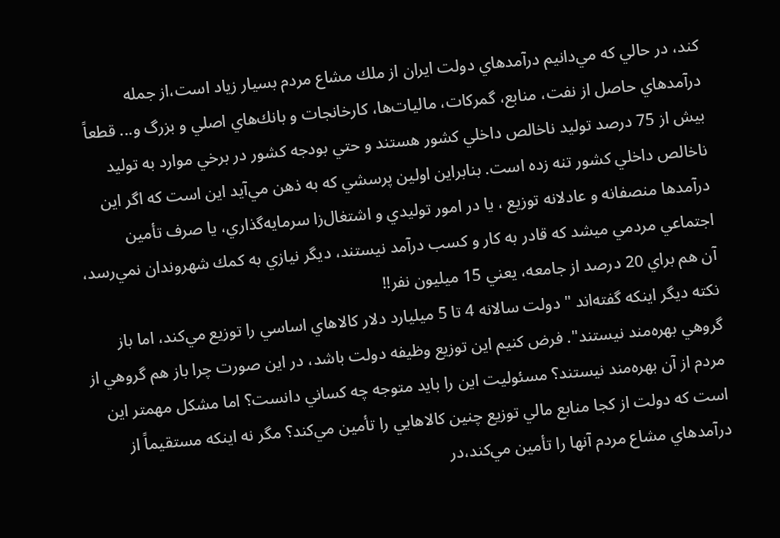كند، در حالي كه مي‌دانيم درآمدهاي دولت ايران از ملك مشاع مردم بسيار زياد است،از جمله درآمدهاي حاصل از نفت، منابع، گمركات، ماليات‌ها، كارخانجات و بانك‌هاي اصلي و بزرگ و... قطعاً بيش از 75 درصد توليد ناخالص داخلي كشور هستند و حتي بودجه كشور در برخي موارد به توليد ناخالص داخلي كشور تنه زده است. بنابراين اولين پرسشي كه به ذهن مي‌آيد اين است كه اگر اين درآمدها منصفانه و عادلانه توزيع ، يا در امور توليدي و اشتغال‌زا سرمايه‌گذاري، يا صرف تأمين اجتماعي مردمي ميشد كه قادر به كار و كسب درآمد نيستند، ديگر نيازي به كمك شهروندان نمي‌رسد، آن هم براي 20 درصد از جامعه، يعني 15 ميليون نفر!!
نكته ديگر اينكه گفته‌اند " دولت سالانه 4 تا 5 ميليارد دلار كالاهاي اساسي را توزيع مي‌كند، اما باز گروهي بهره‌مند نيستند". فرض كنيم اين توزيع وظيفه دولت باشد، در اين صورت چرا باز هم گروهي از مردم از آن بهره‌مند نيستند؟ مسئوليت اين را بايد متوجه چه كساني دانست؟ اما مشكل مهمتر اين است كه دولت از كجا منابع مالي توزيع چنين كالاهايي را تأمين مي‌كند؟ مگر نه اينكه مستقيماً از درآمدهاي مشاع مردم آنها را تأمين مي‌كند،در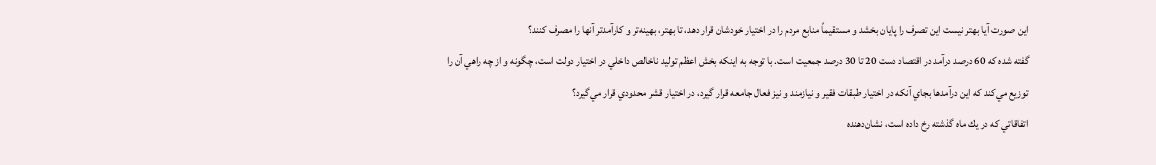اين صورت آيا بهتر نيست اين تصرف را پايان بخشد و مستقيماً منابع مردم را در اختيار خودشان قرار دهد، تا بهتر، بهينه‌تر و كارآمدتر آنها را مصرف كنند؟
گفته شده كه 60 درصد درآمد در اقتصاد دست 20 تا 30 درصد جمعيت است. با توجه به اينكه بخش اعظم توليد ناخالص داخلي در اختيار دولت است، چگونه و از چه راهي آن را توزيع مي‌كند كه اين درآمدها بجاي آنكه در اختيار طبقات فقير و نيازمند و نيز فعال جامعه قرار گيرد، در اختيار قشر محدودي قرار مي‌گيرد؟
اتفاقاتي كه در يك ماه گذشته رخ داده است، نشان‌دهنده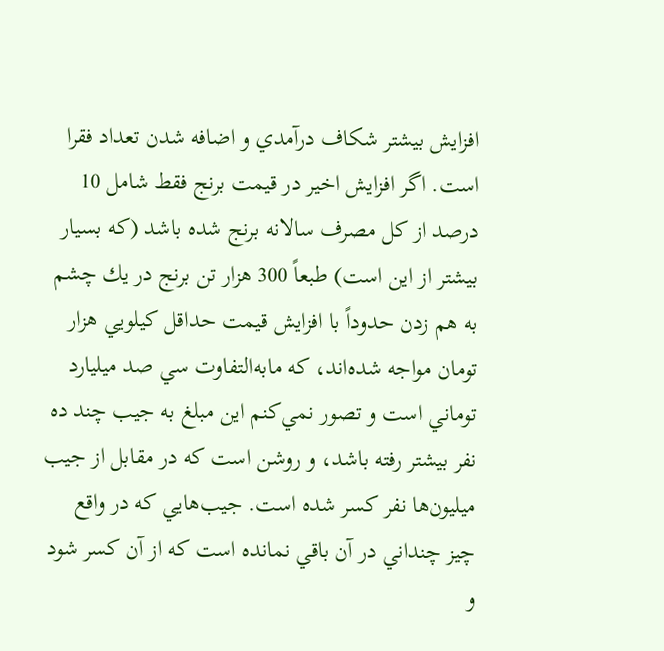افزايش بيشتر شكاف درآمدي و اضافه شدن تعداد فقرا است. اگر افزايش اخير در قيمت برنج فقط شامل 10 درصد از كل مصرف سالانه برنج شده باشد (كه بسيار بيشتر از اين است) طبعاً 300 هزار تن برنج در يك چشم به هم زدن حدوداً با افزايش قيمت حداقل كيلويي هزار تومان مواجه شده‌اند، كه مابه‌التفاوت سي صد ميليارد توماني است و تصور نمي‌كنم اين مبلغ به جيب چند ده نفر بيشتر رفته باشد، و روشن است كه در مقابل از جيب‌ ميليون‌ها نفر كسر شده است. جيب‌هايي كه در واقع چيز چنداني در آن باقي نمانده است كه از آن كسر شود و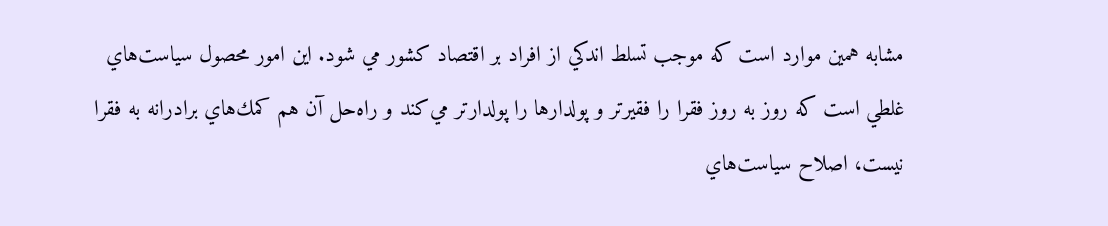مشابه همين موارد است كه موجب تسلط اندكي از افراد بر اقتصاد كشور مي شود. اين امور محصول سياست‌هاي غلطي است كه روز به روز فقرا را فقيرتر و پولدارها را پولدارتر مي‌كند و راه‌حل آن هم كمك‌هاي برادرانه به فقرا نيست، اصلاح سياست‌هاي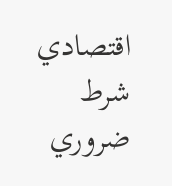اقتصادي شرط ضروري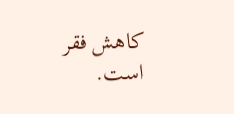كاهش فقر است.